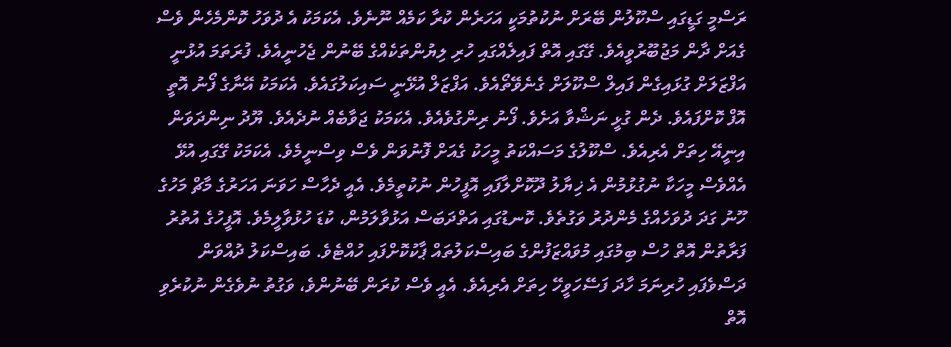ރަސްމީ ގަޑީގައި ސްކޫލުން ބޭރަށް ނުކުތުމަކީ އަހަރެން ކުރާ ކަމެއް ނޫނެވެ. އެކަމަކު އެ ދުވަހު ކޮންމެހެން ވެސް ގެއަށް ދާން މަޖުބޫރުވީއެވެ. ގޭގައި އޮތް ފައިލެއްގައި ހުރި ލިޔުންތަކެއްގެ ބޭނުން ޖެހުނީއެވެ. ފުރަތަމަ އުޅުނީ އަފްޒަލަށް ގުޅައިގެން ފައިލް ސްކޫލަށް ގެނެވޭތޯއެވެ. އަފްޒަލް އުޅޭނީ ސައިކަލުގައެވެ. އެކަމަކު އޭނާގެ ފޯނު އޮތީ އޮފް ކޮށްފައެވެ. ދެން ގުޅީ ނަޝްވާ އަށެވެ. ފޯނު ރިންގުވެއެވެ. އެކަމަކު ޖަވާބެއް ނުދެއެވެ. ޔޫދު ނިންދަވަން އިނީއޭ ހިތަށް އެރިއެވެ. ސްކޫލުގެ މަސައްކަތު މީހަކު ގެއަށް ފޮނުވަން ވެސް ވިސްނީމެވެ. އެކަމަކު ގޭގައި އުޅޭ އެއްވެސް މީހަކާ ނުގުޅުމުން އެ ޚިޔާލު ދޫކޮށްލާފައި އޮފީހުން ނުކުތީމެވެ. އެއީ ދެހާސް ހަވަނަ އަހަރުގެ މާޗް މަހުގެ ހޫނު ގަދަ ދުވަހެއްގެ މެންދުރު ވަގުތެވެ. ކޮނޑުގައި އަތްދަބަސް އަޅުވާލަމުން، ކުޑަ ހުޅުވާލީމެވެ. އޮފީހުގެ އުތުރު ފަރާތުން އޮތް ހުސް ބިމުގައި މުވައްޒަފުންގެ ބައިސްކަލުތައް ޕާކުކޮށްފައި ހުއްޓެވެ. ބައިސްކަލު ދުއްވަން ދަސްވެފައި ހުރިނަމަ ހާދަ ފަސޭހަވީހޭ ހިތަށް އެރިއެވެ. އެއީ ވެސް ކުރަން ބޭނުންވެ، ވަގުތު ނުވެގެން ނުކުރެވި އޮތް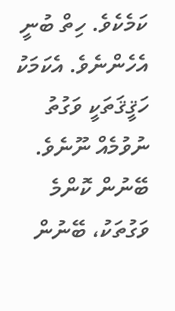ކަމެކެވެ. ހިތް ބުނީ އެހެންނެވެ. އެކަމަކު ހަޤީޤަތަކީ ވަގުތު ނުވުމެއް ނޫނެވެ. ބޭނުން ކޮންމެ ވަގުތަކު، ބޭނުން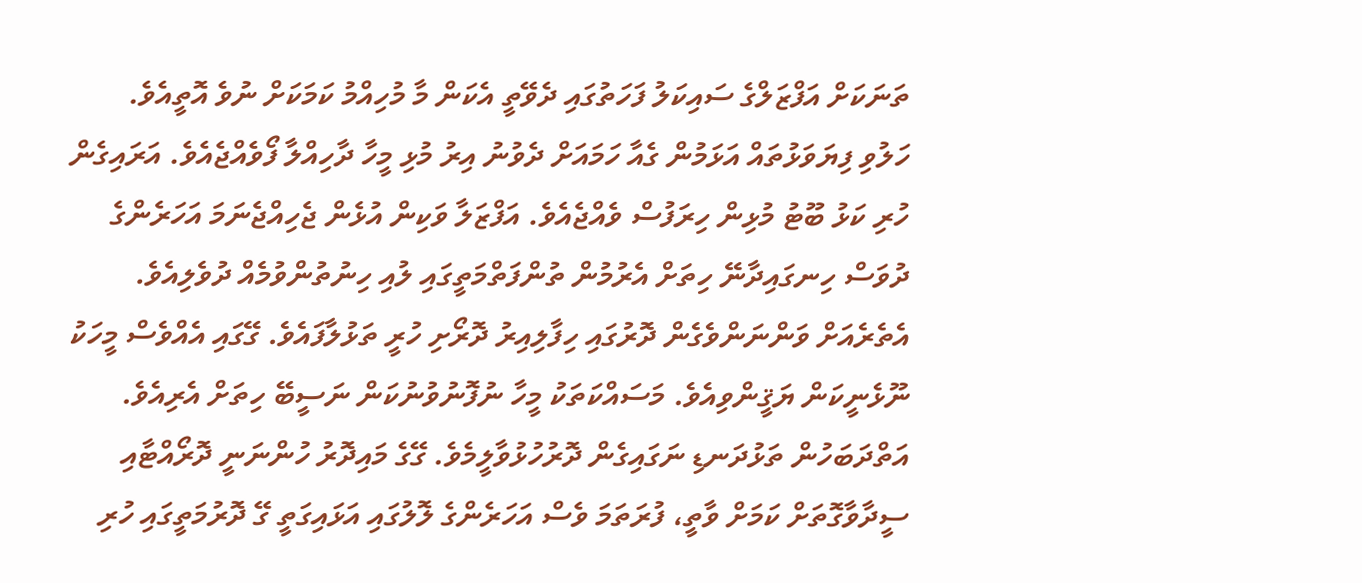ތަނަކަށް އަފްޒަލްގެ ސައިކަލު ފަހަތުގައި ދެވޭތީ އެކަން މާ މުހިއްމު ކަމަކަށް ނުވެ އޮތީއެވެ.
ހަލުވި ފިޔަވަޅުތައް އަޅަމުން ގެއާ ހަމައަށް ދެވުނު އިރު މުޅި މީހާ ދާހިއްލާ ފޯވެއްޖެއެވެ. އަރައިގެން ހުރި ކަޅު ބޫޓު މުޅިން ހިރަފުސް ވެއްޖެއެވެ. އަފްޒަލާ ވަކިން އުޅެން ޖެހިއްޖެނަމަ އަހަރެންގެ ދުވަސް ހިނގައިދާނޭ ހިތަށް އެރުމުން ތުންފަތްމަތީގައި ލުއި ހިނުތުންވުމެއް ދުވެލިއެވެ. އެތެރެއަށް ވަންނަންވެގެން ދޮރުގައި ހިފާލިއިރު ދޮރޯށި ހުރީ ތަޅުލާފައެވެ. ގޭގައި އެއްވެސް މީހަކު ނޫޅެނީކަން ޔަޤީންވިއެވެ. މަސައްކަތަކު މީހާ ނުފޮނުވުނުކަން ނަސީބޭ ހިތަށް އެރިއެވެ. އަތްދަބަހުން ތަޅުދަނޑި ނަގައިގެން ދޮރުހުޅުވާލީމެވެ. ގޭގެ މައިދޮރު ހުންނަނީ ދޮރޯއްޓާއި ސީދާވާގޮތަށް ކަމަށް ވާތީ، ފުރަތަމަ ވެސް އަހަރެންގެ ލޮލުގައި އަޅައިގަތީ ގޭ ދޮރުމަތީގައި ހުރި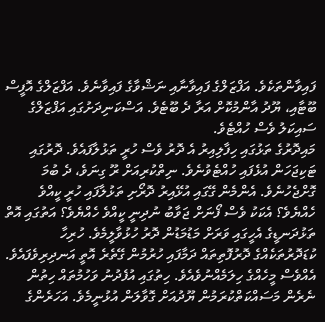ފައިވާންތަކެވެ. އަފްޒަލްގެ ފައިވާނާއި ނަޝްވާގެ ފައިވާނެވެ. އަފްޒަލްގެ އޮފީސް ބޫޓާއި، ޔޫދު އާންމުކޮށް އަރާ ދެ ބޫޓެވެ. އަސްކަނިދަށުގައި އަފްޒަލްގެ ސައިކަލު ވެސް ހުއްޓެވެ.
މައިދޮރުގެ ތަޅުގައި ހިފާލިއިރު އެ ދޮރު ވެސް ހުރީ ތަޅުލާފައެވެ. ދޮރުގައި ޓަކިޖަހަން އުޅެފައި ހުއްޓެވުނެވެ. ނިތްކުރިއަށް ރޫ ގިނަވެ، ދެ ބުމަ ގޮށްޖެހުނެވެ. އެންމެން ގޭގައި އުޅޭއިރު ދޮރޯށި ތަޅުލާފައި ހުރީ ކީއްވެ ހެއްޔެވެ؟ އެކަކު ވެސް ފޯނަށް ޖަވާބު ނުދިނީ ކީއްވެ ހެއްޔެވެ؟ އަތުގައި އޮތް ތަޅުދަނޑީގެ އެހީގައި ވަރަށް މަޑުމަޑުން ދޮރު ހުޅުވާލީމެވެ. ހުރިހާ ކުޑަދޮރުތަކެއްގެ ދޮރުފޮތިތައް ދަމާފައި ހުރުމުން ގޭތެރެ އޮތީ އަނދިރިވެފައެވެ. އެއްވެސް މީހެއްގެ ހިލަމެއްނުވެއެވެ. ހިތުގައި އުފެދުނު ވަހުމުތައް ހިތުން ނެރެން މަސައްކަތްކުރަމުން ޔޫދުއަށް ގޮވާލަން އުޅުނީމެވެ. އަހަރެންގެ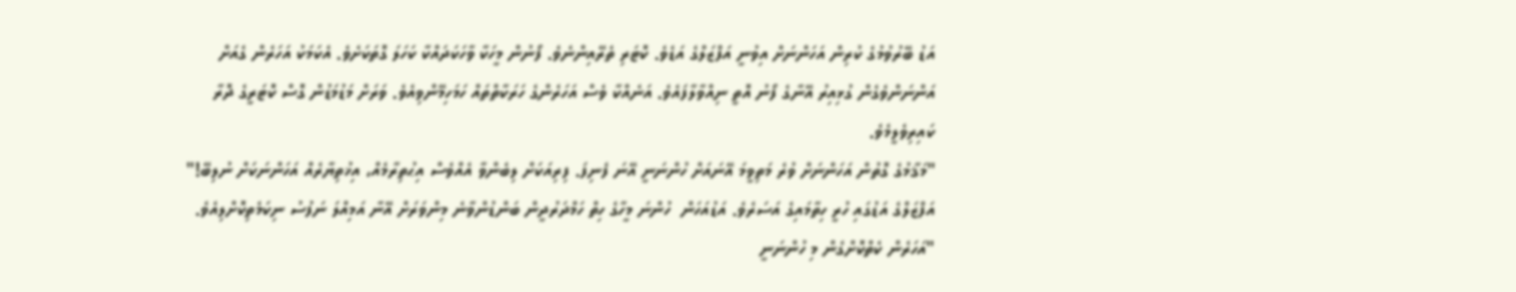އަޑު ބޭރުވުމުގެ ކުރިން އަހަންނަށް އިވުނީ އަފްޒަލްގެ އަޑެވެ. ކޮޓަރި ތެރޭއިންނެވެ. ފޯނުން މީހަކާ ވާހަކަދައްކާ ކަހަލަ ގޮތަކަށެވެ. އެކަމަކު އަހަރެން ގެއަށް އަންނަންވެގެން ގުޅިއިރު އޭނާގެ ފޯނު އޮތީ ނިއްވާލާފައެވެ. އަނެއްކާ ވެސް އަހަރެންގެ ހަރަކާތްތައް ހަމަހިމޭންވިއެވެ. ވަރަށް މަޑުމަޑުން ގޮސް ކޮޓަރީގެ ދޮރާ ކައިރިވެލީމެވެ.
"މަޤާމުގެ ގޮތުން އަހަންނަށް ވުރެ މަތިވީމަ އޭނައަށް ހުންނަނީ އޭނަ ފެނިފަ. ފިރިއަކަށް ލިބެންވާ އެއްވެސް އިޙުތިރާމެއް، އިޚުތިޔާރެއް އަހަންނަކަށް ނުލިބޭ!" އަފްޒަލްގެ އަޑުގައި ހުރީ ހިތާމައިގެ އަސަރެވެ. އަޑުއަހަން  ހުންނަ މީހާގެ ހިތް ހަމްދަރުދީން ބަންޑުންވާނެ މިންވަރަށް އޭނާ އަމިއްލަ ނަފުސު ނިކަމެތިކޮށްލިއެވެ. "އަހަރެން ކެތްކޮށްގެން މި ހުންނަނީ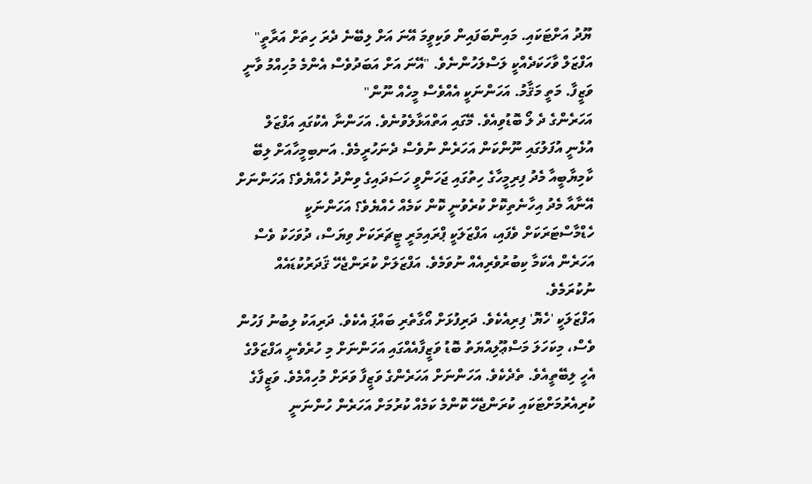ޔޫދު އަށްޓަކައި. މައިންބަފައިން ވަކިވީމަ އޭނަ އަށް ލިބޭނެ ދެރަ ހިތަށް އަރާތީ" އަފްޒަލް ވާހަކަދެއްކީ ލަސްލަހުންނެވެ. "އޭނަ އަށް އަބަދުވެސް އެންމެ މުހިއްމު ވާނީ ވަޒީފާ. މަތީ މަޤާމު. އަހަންނަކީ އެއްވެސް މީހެއް ނޫން"
އަހަރެންގެ ދެ ލޯ ބޮޑުވިއެވެ. މޭގައި އަތްއަޅާލެވުނެވެ. އަހަންނާ އެކުގައި އަފްޒަލް އުޅެނީ އުފަލުގައި ނޫންކަން އަހަރެން ނުވެސް ދެނަހުރީމެވެ. އަނބިމީހާއަށް ލިބޭ ކާމިޔާބީއާ މެދު ފިރިމީހާގެ ހިތުގައި ޖަހަންވީ ހަސަދައިގެ ވިންދު ހެއްޔެވެ؟ އަހަންނަށް އޭނާއާ މެދު އިހާނެތިކޮށް ކުރެވުނީ ކޮން ކަމެއް ހެއްޔެވެ؟ އަހަންނަކީ ހެޑްމާސްޓަރަކަށް ވެފައި، އަފްޒަލަކީ ޕްރައިމަރީ ޓީޗަރަކަށް ވިޔަސް، ދުވަހަކު ވެސް އަހަރެން އެކަމާ ކިބުރުވެރިއެއް ނުވަމެވެ. އަފްޒަލަށް ކުރަންޖެހޭ ޤަދަރުކުޑައެއް ނުކުރަމެވެ.
އަފްޒަލަކީ 'ހެޔޮ' ފިރިއެކެވެ. ދަރިފުޅަށް އޯގާތެރި ބައްޕަ އެކެވެ. ދަރިއަކު ލިބުނު ފަހުން ވެސް، މިކަހަލަ މަސްޢޫލިއްޔަތު ބޮޑު ވަޒީފާއެއްގައި އަހަންނަށް މި ހުރެވެނީ އަފްޒަލްގެ އެހީ ލިބޭތީއެވެ. ތެދެކެވެ. އަހަންނަށް އަހަރެންގެ ވަޒީފާ ވަރަށް މުހިއްމެވެ. ވަޒީފާގެ ކުރިއެރުމަށްޓަކައި ކުރަންޖެހޭ ކޮންމެ ކަމެއް ކުރުމަށް އަހަރެން ހުންނަނީ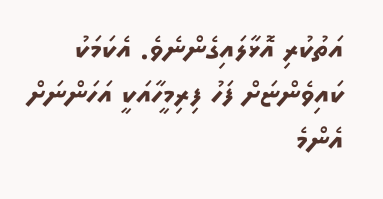އަތުކުރި އޮޅާލައިގެންނެވެ. އެކަމަކު ކައިވެންޏަށް ފަހު ފިރިމީހާއަކީ އަހަންނަށް އެންމެ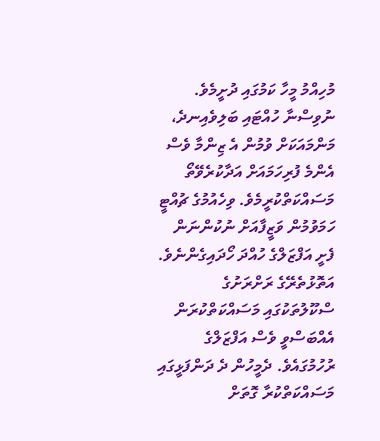މުހިއްމު މީހާ ކަމުގައި ދުށީމެވެ. ނުވިސްނާ ހުއްޓައި ބަލިވެއިނދެ، މަންމައަކަށް ވުމުން އެ ޒިންމާ ވެސް އެންމެ ފުރިހަމައަށް އަދާކުރެވޭތޯ މަސައްކަތްކުރީމެވެ. ވިހެއުމުގެ ޗުއްޓީ ހަމަވުމުން ވަޒީފާއަށް ނުކުންނަން ފެށީ އަފްޒަލްގެ ހުއްދަ ހޯދައިގެންނެވެ. އަތޮޅުތެރޭގެ ރަށްރަށުގެ ސްކޫލުތަކުގައި މަސައްކަތްކުރަން އެއްބަސްވީ ވެސް އަފްޒަލްގެ ރުހުމުގައެވެ. ދެމީހުން ދެ ދަންފަޅީގައި މަސައްކަތްކުރާ ގޮތަށް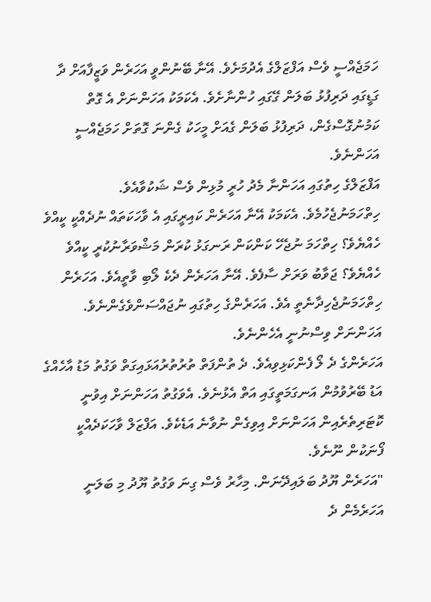ހަމަޖެއްސީ ވެސް އަފްޒަލްގެ އެދުމަށެވެ. އޭނާ ބޭނުންވީ އަހަރެން ވަޒީފާއަށް ދާ ގަޑީގައި ދަރިފުޅު ބަލަން ގޭގައި ހުންނާށެވެ. އެކަމަކު އަހަންނަށް އެ ގޮތް ކަމުނުގޮސްގެން، ދަރިފުޅު ބަލަން ގެއަށް މީހަކު ގެންނަ ގޮތަށް ހަމަޖެއްސީ އަހަންނެވެ.
އަފްޒަލްގެ ހިތުގައި އަހަންނާ މެދު ހުރީ މުޅިން ވެސް ޝަކުވާއެވެ. ހިތްހަމަނުޖެހުމެވެ. އެކަމަކު އޭނާ އަހަރެން ކައިރީގައި އެ ވާހަކަތައް ނުދެއްކީ ކީއްވެ ހެއްޔެވެ؟ ހިތްހަމަ ނުޖެހޭ ކަންކަން ރަނގަޅު ކުރަން މަޝްވަރާނުކުރީ ކީއްވެ ހެއްޔެވެ؟ ޖަވާބު ވަރަށް ސާފެވެ. އޭނާ އަހަރެން ދެކެ ލޯބި ވާތީއެވެ. އަހަރެން ހިތްހަމަނުޖެހިދާނެތީ އެވެ. އަހަރެންގެ ހިތުގައި ނުޖައްސަންވެގެންނެވެ. އަހަންނަށް ވިސްނުނީ އެހެންނެވެ.
އަހަރެންގެ ދެ ލޯ ފެންކަޅިވިއެވެ. ދެ ތުންފަތް ތުރުތުރުއަޅައިގަތް ވަގުތު މަޑު އާހެއްގެ އަޑު ބޭރުވުމުން އަނގަމަތީގައި އަތް އެޅުނެވެ. އެވަގުތު އަހަންނަށް އިވުނީ ކޮޓަރިތެރެއިން އަހަންނަށް އިވިގެން ނުވާނެ އަޑެކެވެ. އަފްޒަލް ވާހަކަދެއްކީ ފޯނަކުން ނޫނެވެ.
"އަހަރެން ޔޫދު ބަލައިދޭނަން. މިހާރު ވެސް ގިނަ ވަގުތު ޔޫދު މި ބަލަނީ އަހަރެމެން ދެ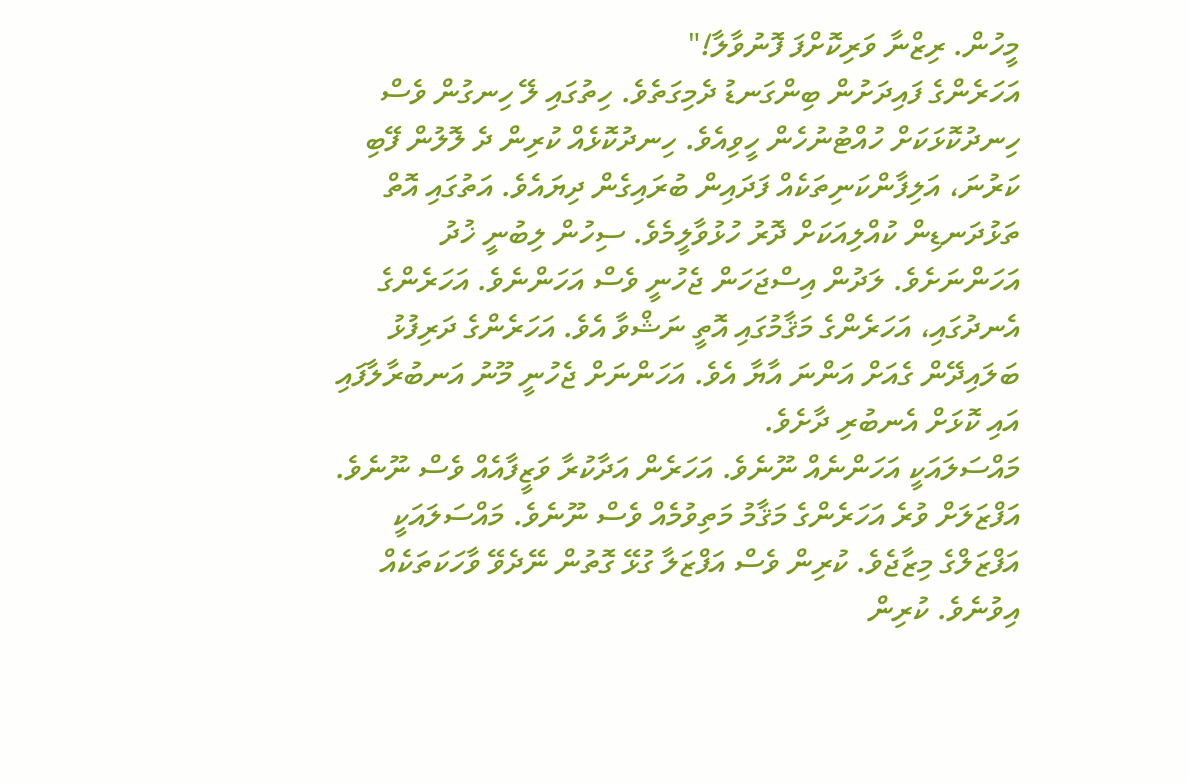މީހުން. ރިޒްނާ ވަރިކޮށްފަ ފޮނުވާލާ!"
އަހަރެންގެ ފައިދަށުން ބިންގަނޑު ދެމިގަތެވެ. ހިތުގައި ލޭ ހިނގުން ވެސް ހިނދުކޮޅަކަށް ހުއްޓުނުހެން ހީވިއެވެ. ހިނދުކޮޅެއް ކުރިން ދެ ލޮލުން ފޭބި ކަރުނަ، އަލިފާންކަނިތަކެއް ފަދައިން ބުރައިގެން ދިޔައެވެ. އަތުގައި އޮތް ތަޅުދަނޑިން ކުއްލިއަކަށް ދޮރު ހުޅުވާލީމެވެ. ސިހުން ލިބުނީ ޚުދު އަހަންނަށެވެ. ލަދުން އިސްޖަހަން ޖެހުނީ ވެސް އަހަންނެވެ. އަހަރެންގެ އެނދުގައި، އަހަރެންގެ މަޤާމުގައި އޮތީ ނަޝްވާ އެވެ. އަހަރެންގެ ދަރިފުޅު ބަލައިދޭން ގެއަށް އަންނަ އާޔާ އެވެ. އަހަންނަށް ޖެހުނީ މޫނު އަނބުރާލާފައި އައި ކޮޅަށް އެނބުރި ދާށެވެ.
މައްސަލައަކީ އަހަންނެއް ނޫނެވެ. އަހަރެން އަދާކުރާ ވަޒީފާއެއް ވެސް ނޫނެވެ. އަފްޒަލަށް ވުރެ އަހަރެންގެ މަޤާމު މަތިވުމެއް ވެސް ނޫނެވެ. މައްސަލައަކީ އަފްޒަލްގެ މިޒާޖެވެ. ކުރިން ވެސް އަފްޒަލާ ގުޅޭ ގޮތުން ނޭދެވޭ ވާހަކަތަކެއް އިވުނެވެ. ކުރިން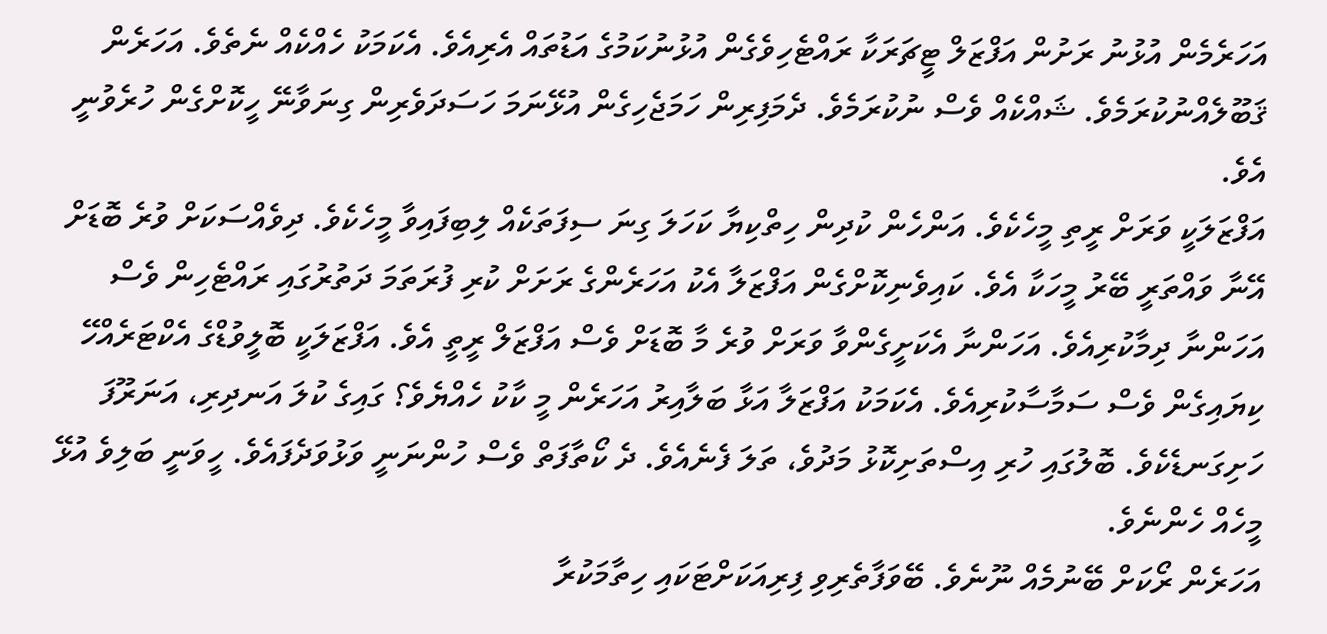އަހަރެމެން އުޅުނު ރަށުން އަފްޒަލް ޓީޗަރަކާ ރައްޓެހިވެގެން އުޅުނުކަމުގެ އަޑުތައް އެރިއެވެ. އެކަމަކު ހެއްކެއް ނެތެވެ. އަހަރެން ޤަބޫލެއްނުކުރަމެވެ. ޝައްކެއް ވެސް ނުކުރަމެވެ. ދެމަފިރިން ހަމަޖެހިގެން އުޅޭނަމަ ހަސަދަވެރިން ގިނަވާނޭ ހީކޮށްގެން ހުރެވުނީ އެވެ.
އަފްޒަލަކީ ވަރަށް ރީތި މީހެކެވެ. އަންހެން ކުދިން ހިތްކިޔާ ކަހަލަ ގިނަ ސިފަތަކެއް ލިބިފައިވާ މީހެކެވެ. ދިވެއްސަކަށް ވުރެ ބޮޑަށް އޭނާ ވައްތަރީ ބޭރު މީހަކާ އެވެ. ކައިވެނިކޮށްގެން އަފްޒަލާ އެކު އަހަރެންގެ ރަށަށް ކުރި ފުރަތަމަ ދަތުރުގައި ރައްޓެހިން ވެސް އަހަންނާ ދިމާކުރިއެވެ. އަހަންނާ އެކަށީގެންވާ ވަރަށް ވުރެ މާ ބޮޑަށް ވެސް އަފްޒަލް ރީތީ އެވެ. އަފްޒަލަކީ ބޮލީވުޑްގެ އެކްޓަރެއްހޭ ކިޔައިގެން ވެސް ސަމާސާކުރިއެވެ. އެކަމަކު އަފްޒަލާ އަޅާ ބަލާއިރު އަހަރެން މީ ކާކު ހެއްޔެވެ؟ ގައިގެ ކުލަ އަނދިރި، އަނަރޫފަ ހަށިގަނޑެކެވެ. ބޮލުގައި ހުރި އިސްތަށިކޮޅު މަދުވެ، ތަލަ ފެނެއެވެ. ދެ ކޯތާފަތް ވެސް ހުންނަނީ ވަޅުވަދެފައެވެ. ހީވަނީ ބަލިވެ އުޅޭ މީހެއް ހެންނެވެ.
އަހަރެން ރޯކަށް ބޭނުމެއް ނޫނެވެ. ބޭވަފާތެރިވި ފިރިއަކަށްޓަކައި ހިތާމަކުރާ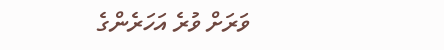ވަރަށް ވުރެ އަހަރެންގެ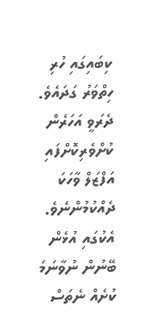ކިބައިގައި ހުރި ހިތްވަރު ގަދައެވެ. ދެރަވީ އަހަރެން ކުށްވެރިކޮށްފައި އަފްޒަލް ވާހަކަ ދެއްކުމުންނެވެ. އެކުގައި އުޅެން ބޭނުން ނުވާނަމަ ކުށެއް ނެތަސް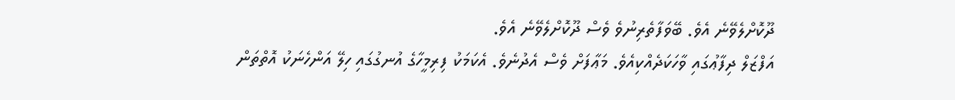ދޫކޮށްލެވޭނެ އެވެ. ބޭވަފާތެރިނުވެ ވެސް ދޫކޮށްލެވޭނެ އެވެ.
އަފްޒަލް ދިފާޢުގައި ވާހަކަދެއްކިއެވެ. މަޢާފަށް ވެސް އެދުނެވެ. އެކަމަކު ފިރިމީހާގެ އުނގުގައި ހިލޭ އަންހެނަކު އޮތްތަން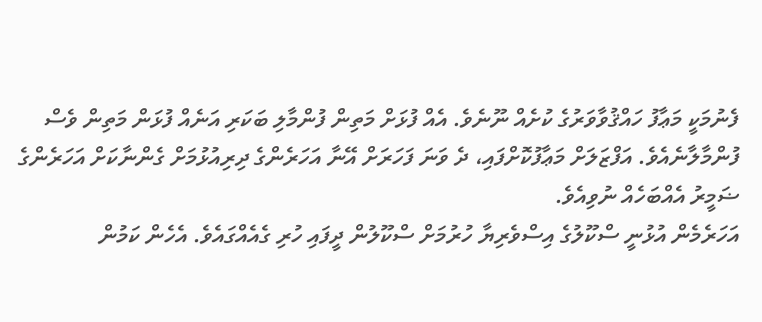ފެނުމަކީ މަޢާފު ހައްޤުވާވަރުގެ ކުށެއް ނޫނެވެ. އެއް ފުޅަށް މަތިން ފުންމާލި ބަކަރި އަނެއް ފުޅަން މަތިން ވެސް ފުންމާލާނެއެވެ. އަފްޒަލަށް މަޢާފުކޮށްފައި، ދެ ވަނަ ފަހަރަށް އޭނާ އަހަރެންގެ ދިރިއުޅުމަށް ގެންނާކަށް އަހަރެންގެ ޟަމީރު އެއްބަހެއް ނުވިއެވެ.
އަހަރެމެން އުޅުނީ ސްކޫލުގެ އިސްވެރިޔާ ހުރުމަށް ސްކޫލުން ދީފައި ހުރި ގެއެއްގައެވެ. އެހެން ކަމުން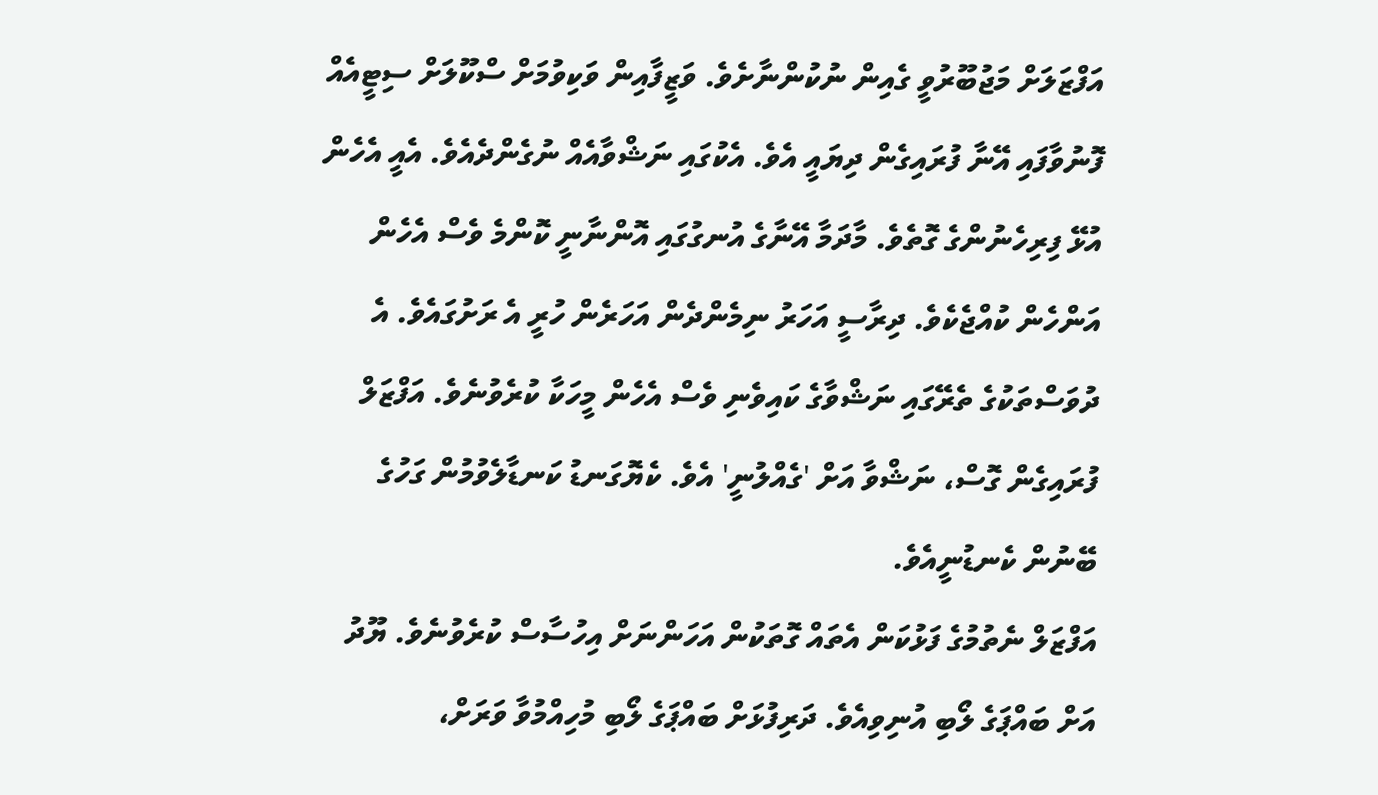އަފްޒަލަށް މަޖުބޫރުވީ ގެއިން ނުކުންނާށެވެ. ވަޒީފާއިން ވަކިވުމަށް ސްކޫލަށް ސިޓީއެއް ފޮނުވާފައި އޭނާ ފުރައިގެން ދިޔައީ އެވެ. އެކުގައި ނަޝްވާއެއް ނުގެންދެއެވެ. އެއީ އެހެން އުޅޭ ފިރިހެނުންގެ ގޮތެވެ. މާދަމާ އޭނާގެ އުނގުގައި އޮންނާނީ ކޮންމެ ވެސް އެހެން އަންހެން ކުއްޖެކެވެ. ދިރާސީ އަހަރު ނިމެންދެން އަހަރެން ހުރީ އެ ރަށުގައެވެ. އެ ދުވަސްތަކުގެ ތެރޭގައި ނަޝްވާގެ ކައިވެނި ވެސް އެހެން މީހަކާ ކުރެވުނެވެ. އަފްޒަލް ފުރައިގެން ގޮސް، ނަޝްވާ އަށް 'ގެއްލުނީ' އެވެ. ކެޔޮގަނޑު ކަނޑާލެވުމުން ގަހުގެ ބޭނުން ކެނޑުނީއެވެ.
އަފްޒަލް ނެތުމުގެ ފަޅުކަން އެތައް ގޮތަކުން އަހަންނަށް އިހުސާސް ކުރެވުނެވެ. ޔޫދު އަށް ބައްޕަގެ ލޯބި އުނިވިއެވެ. ދަރިފުޅަށް ބައްޕަގެ ލޯބި މުހިއްމުވާ ވަރަށް،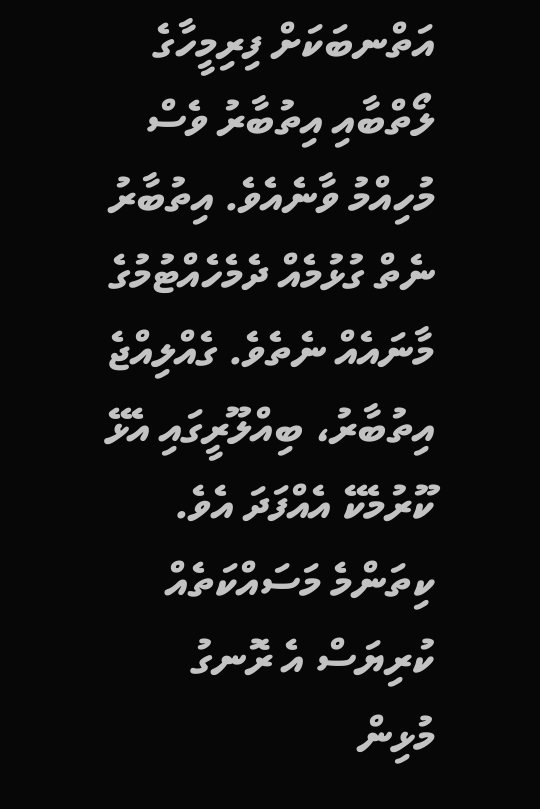އަތްނބަކަށް ފިރިމީހާގެ ލޯތްބާއި އިތުބާރު ވެސް މުހިއްމު ވާނެއެވެ. އިތުބާރު ނެތް ގުޅުމެއް ދެމެހެއްޓުމުގެ މާނައެއް ނެތެވެ. ގެއްލިއްޖެ އިތުބާރު، ބިއްލޫރީގައި އެޅޭ ކޫރުމެކޭ އެއްފަދަ އެވެ. ކިތަންމެ މަސައްކަތެއް ކުރިޔަސް އެ ރޮނގު މުޅިން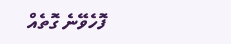ފޮހެވޭނެ ގޮތެއް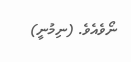ނޯވެއެވެ. (ނިމުނީ)